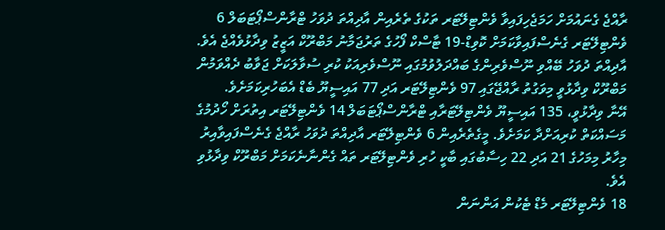ރާއްޖެ ގެނައުމަށް ހަމަޖެހިފައިވާ ވެންޓިލޭޓަރ ތަކުގެ ތެރެއިން އާދިއްތަ ދުވަހު ޓްރާންސްޕޯޓަބަލް 6 ވެންޓިލޭޓަރ ގެނެސްފައިވާކަމަށް ކޮވިޑް-19 ޓާސްކް ފޯހުގެ ތަރުޖަމާނު މަބްރޫކް އަޒީޒު ވިދާޅުވެއްޖެ އެވެ.
އާދިއްތަ ދުވަހު ބޭއްވި ނޫސްވެރިންގެ ބައްދަލުވުމުގައި ނޫސްވެރިއަކު ކުރި ސުވާލަކަށް ޖަވާބު ދެއްވަމުން މަބްރޫކް ވިދާޅުވީ މިވަގުތު ރާއްޖޭގައި 97 ވެންޓިލޭޓަރ އަދި 77 އައިސީޔޫ ބެޑް އެބަހުރިކަމަށެވެ.
އޭނާ ވިދާޅުވީ، 135 އައިސީޔޫ ވެންޓިލޭޓަރާއި ޓްރާންސްޕޯޓަބަލް 14 ވެންޓިލޭޓަރ އިތުރަށް ހޯދުމުގެ މަސައްކަތް ކުރިއަށްދާ ކަމަށެވެ. މީގެތެރެއިން 6 ވެންޓިލޭޓަރ އާދިއްތަ ދުވަހު ރާއްޖެ ގެނެސްފައިވާއިރު މިހާރު މިމަހުގެ 21 އަދި 22 ހިސާބުގައި ބާކީ ހުރި ވެންޓިލޭޓަރ ތައް ގެންނާނެކަމަށް މަބްރޫކް ވިދާޅުވި އެވެ.
18 ވެންޓިލޭޓަރ މެޑް ޓެކުން އަންނަން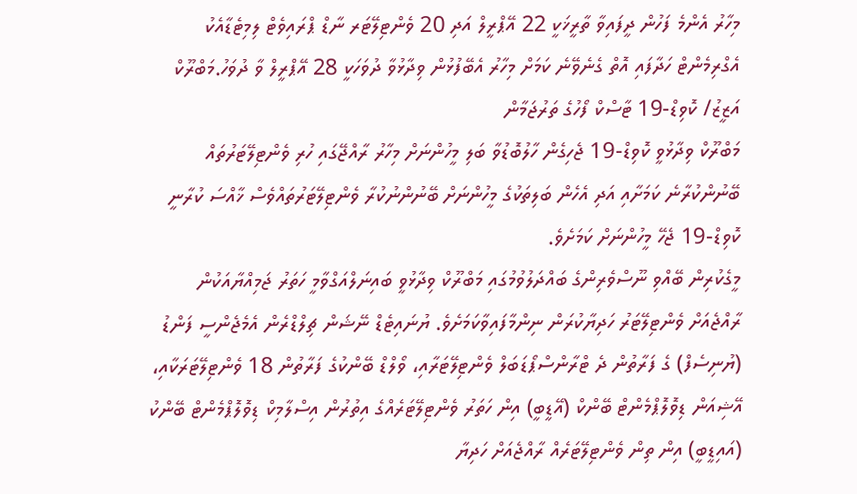މިހާރު އެންމެ ފަހުން ދީފައިވާ ތާރީޚަކީ 22 އޭޕްރީލް އަދި 20 ވެންޓިލޭޓަރ ނާޑް ޕްރައިވެޓް ލިމިޓެޑާއެކު އެގްރިމެންޓް ހަދާފައި އޮތް ގެނެވޭނެ ކަމަށް މިހާރު އެބޭފުޅުން ވިދާޅުވާ ދުވަހަކީ 28 އޭޕްރީލް ވާ ދުވަހު.މަބްރޫކް އަޒީޒު/ ކޮވިޑް-19 ޓާސްކް ފޯހުގެ ތަރުޖަމާން
މަބްރޫކް ވިދާޅުވީ ކޮވިޑް-19 ޖެހިގެން ހާލުބޮޑުވާ ބަލި މީހުންނަށް މިހާރު ރާއްޖޭގައި ހުރި ވެންޓިލޭޓަރުތައް ބޭނުންކުރާނެ ކަމަށާއި އަދި އެހެން ބަލިތަކުގެ މީހުންނަށް ބޭނުންނުކުރާ ވެންޓިލޭޓަރުތައްވެސް ޚާއްސަ ކުރާނީ ކޮވިޑް-19 ޖެހޭ މީހުންނަށް ކަމަށެވެ.
މީގެކުރިން ބޭއްވި ނޫސްވެރިންގެ ބައްދަލުވުމުގައި މަބްރޫކް ވިދާޅުވީ ބައިނަލްއަގްވާމީ ހަތަރު ޖަމިއްޔާއަކުން ރާއްޖެއަށް ވެންޓިލޭޓަރު ހަދިޔާކުރަން ނިންމާފައިވާކަމަށެވެ. ޔުނައިޓެޑް ނޭޝަން ޗިލްޑްރެން އެމެޖެންސީ ފަންޑު (ޔުނިސެފް) ގެ ފަރާތުން ދެ ޓްރާންސްޕޯޑަބަލް ވެންޓިލޭޓަރާއި، ވޯލްޑް ބޭންކުގެ ފަރާތުން 18 ވެންޓިލޭޓަރަކާއި، އޭޝިއަން ޑިވޮލޮޕްމެންޓް ބޭންކް (އޭޑީބީ) އިން ހަތަރު ވެންޓިލޭޓަރެއްގެ އިތުރުން އިސްލާމިކް ޑިވޮލޮޕްމެންޓް ބޭންކު (އައިޑީބީ) އިން ތިން ވެންޓިލޭޓަރެއް ރާއްޖެއަށް ހަދިޔާ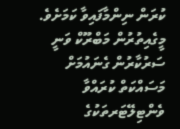ކުރަން ނިންމާފައިވާ ކަމަށެވެ.
މީގެއިތުރުން މަބްރޫކް ވަނީ ސަރުކާރުން ގެނައުމަށް މަސައްކަތް ކުރައްވާ ވެންޓިލޭޓަރތަކުގެ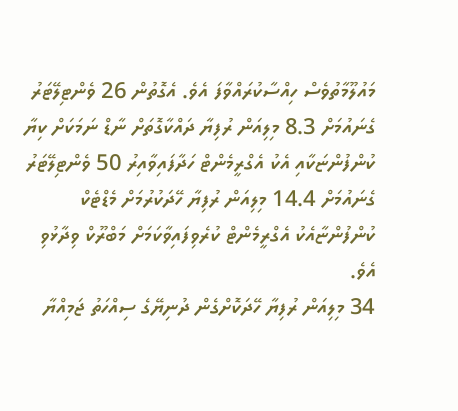މައުލޫމާތުވެސް ހިއްސާކުރައްވާފަ އެވެ. އެގޮތުން 26 ވެންޓިލޭޓަރު ގެނައުމަށް 8.3 މިލިއަން ރުފިޔާ ދައްކާގޮތަށް ނާޑް ނަމަކަށް ކިޔާ ކުންފުންޏަކާއި އެކު އެގްރީމެންޓް ހަދާފައިވާއިރު 50 ވެންޓިލޭޓަރު ގެނައުމަށް 14.4 މިލިއަން ރުފިޔާ ހޭދަކުރުމަށް މެޑްޓެކް ކުންފުންޏާއެކު އެގްރީމެންޓް ކުރެވިފައިވާކަމަށް މަބްރޫކް ވިދާޅުވި އެވެ.
34 މިލިއަން ރުފިޔާ ހޭދަކޮށްގެން ދުނިޔޭގެ ސިއްހަތު ޖަމިއްޔާ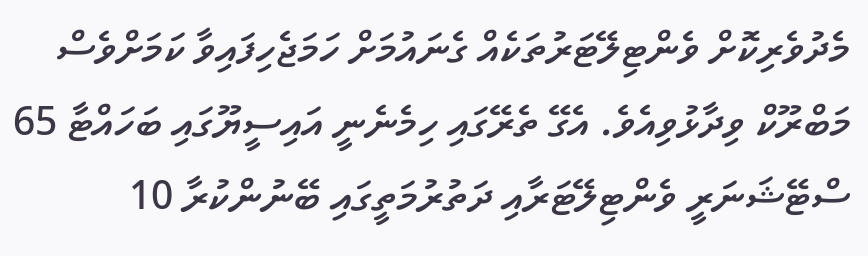މެދުވެރިކޮށް ވެންޓިލޭޓަރުތަކެއް ގެނައުމަށް ހަމަޖެހިފައިވާ ކަމަށްވެސް މަބްރޫކް ވިދާޅުވިއެވެ. އެގޭ ތެރޭގައި ހިމެނެނީ އައިސީޔޫގައި ބަހައްޓާ 65 ސްޓޭޝަނަރީ ވެންޓިލޭޓަރާއި ދަތުރުމަތީގައި ބޭނުންކުރާ 10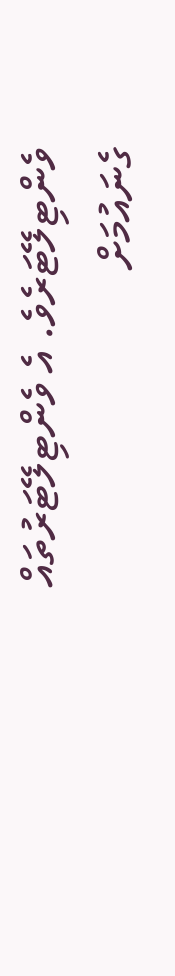ވެންޓިލޭޓަރެވެ. އެ ވެންޓިލޭޓަރުތައް ގެނައުމަށް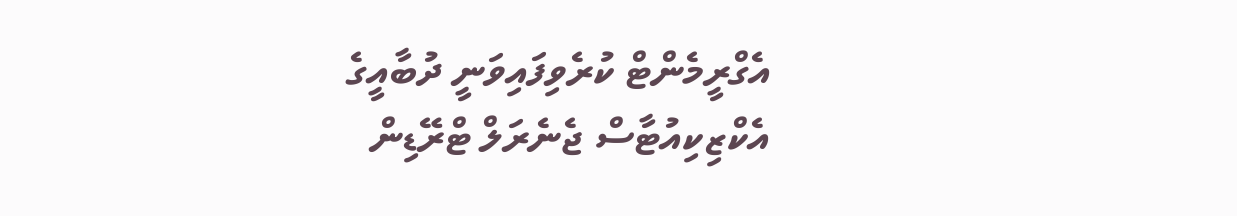އެގްރީމެންޓް ކުރެވިފައިވަނީ ދުބާއީގެ އެކްޒިކިއުޓާސް ޖެނެރަލް ޓްރޭޑިން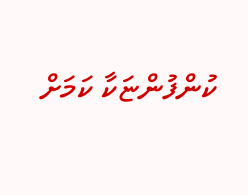ކުންފުންޏަކާ ކަމަށް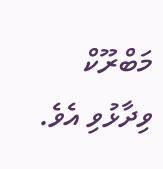މަބްރޫކް ވިދާޅުވި އެވެ.